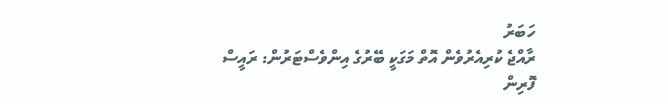ހަބަރު
ރާއްޖެ ކުރިއެރުވެން އޮތް މަގަކީ ބޭރުގެ އިންވެސްޓަރުން: ރައީސް
ފޮރިން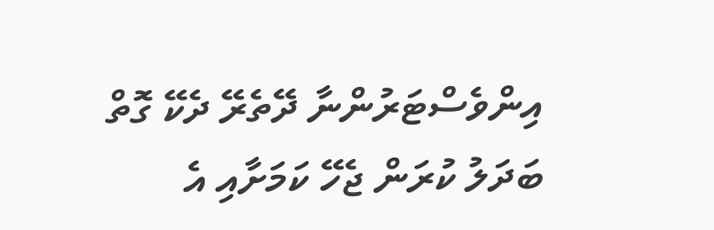އިންވެސްޓަރުންނާ ދޭތެރޭ ދެކޭ ގޮތް ބަދަލު ކުރަން ޖެހޭ ކަމަށާއި އެ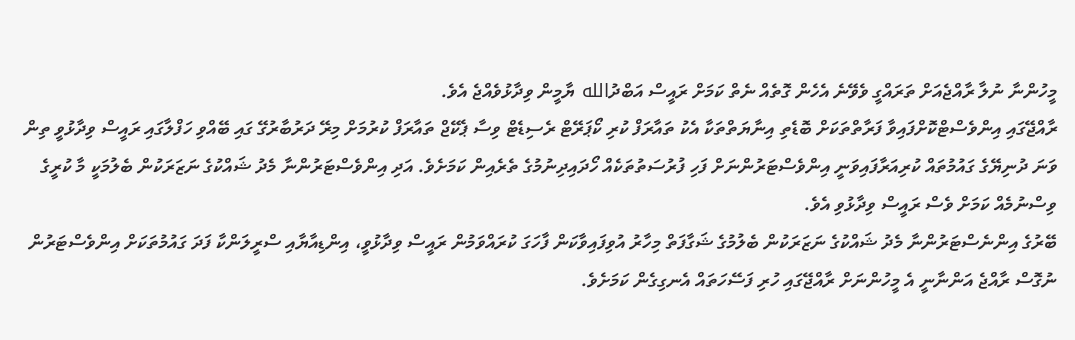މީހުންނާ ނުލާ ރާއްޖެއަށް ތަރައްގީ ވެވޭނެ އެހެން ގޮތެއް ނެތް ކަމަށް ރައީސް އަބްދުالله ޔާމީން ވިދާޅުވެއްޖެ އެވެ.
ރާއްޖޭގައި އިންވެސްޓްކޮށްފައިވާ ފަރާތްތަކަށް ބޮޑެތި އިނާޔަތްތަކާ އެކު ތައާރަފް ކުރި ކޯޕަރޭޓް ރެސިޑެޓް ވިސާ ޕެކޭޖް ތައާރަފް ކުރުމަށް މިރޭ ދަރުބާރުގޭ ގައި ބޭއްވި ހަފްލާގައި ރައީސް ވިދާޅުވީ ތިން ވަނަ ދުނިޔޭގެ ގައުމުތައް ކުރިއަރާފައިވަނީ އިންވެސްޓަރުންނަށް ފަހި ފުރުސަތުތަކެއް ހޯދައިދިނުމުގެ ތެރެއިން ކަމަށެވެ. އަދި އިންވެސްޓަރުންނާ މެދު ޝައްކުގެ ނަޒަރަކުން ބެލުމަކީ މާ ކުރީގެ ވިސްނުމެއް ކަމަށް ވެސް ރައީސް ވިދާޅުވި އެވެ.
ބޭރުގެ އިންނެސްޓަރުންނާ މެދު ޝައްކުގެ ނަޒަރަކުން ބެލުމުގެ ޝަގާފަތް މިހާރު އުވިފައިވާކަން ފާހަގަ ކުރައްވަމުން ރައީސް ވިދާޅުވީ، އިންޑިއާޔާއި ސްރީލަންކާ ފަދަ ގައުމުތަކަށް އިންވެސްޓަރުން ނުގޮސް ރާއްޖެ އަންނާނީ އެ މީހުންނަށް ރާއްޖޭގައި ހުރި ފަސޭހަތައް އެނގިގެން ކަމަށެވެ.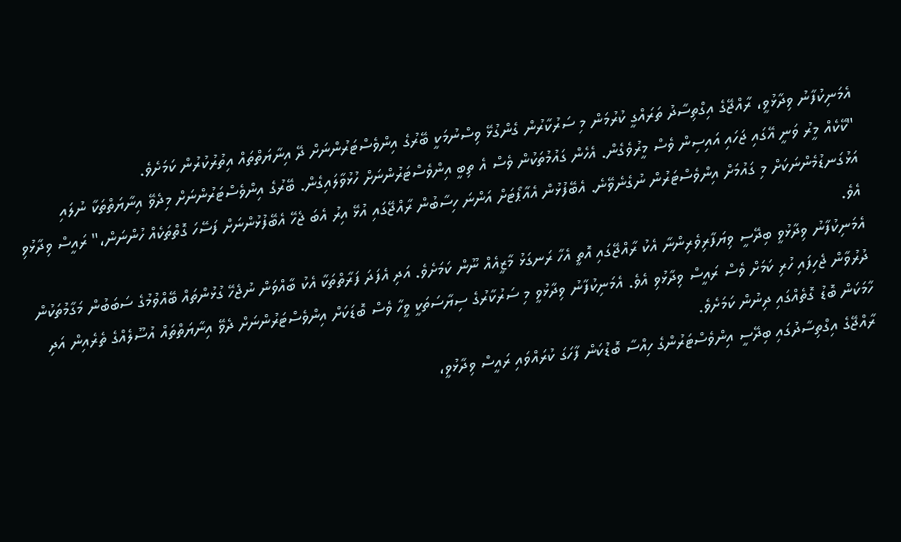އެމަނިކުފާނު ވިދާޅުވީ، ރާއްޖޭގެ އިގްތިސާދު ތަރައްގީ ކުރުމަން މި ސަރުކާރުން ގެންގުޅޭ ވިސްނުމަކީ ބޭރުގެ އިންވެސްޓަރުންނަށް ދޭ އިނާޔަތްތައް އިތުރުކުރުން ކަމަށެވެ.
"ކޭކެއް މީރު ވަނީ އޭގައި ޖަހައި އައިސިން ވެސް މީރުވެގެން. އެހެން ގައުމުތަކުން ވެސް އެ ތިބީ އިންވެސްޓަރުންނަށް ހުޅުވާލައިގެން. ބޭރުގެ އިންވެސްޓަރުންނަށް މިދެވޭ އިނާޔަތްތަކާ ނުލައި އަޅުގަނޑުމެންނަކަށް މި ގައުމަށް އިންވެސްޓަރުން ނުގެނެވޭނެ. އެބޭފުޅުން އެއާޕޯޓަށް އަންނަ ހިސާބުން ރާއްޖޭގައި އުޅޭ އިރު އެބަ ޖެހޭ އެބޭފުޅުންނަށް ފަސޭހަ ގޮތްތަކެއް ހުންނަން،" ރައީސް ވިދާޅުވި އެވެ.
އެމަނިކުފާނު ވިދާޅުވީ ބިދޭސީ ވިޔަފާރިވެރިންނާ އެކު ރާއްޖޭގައި އޮތީ އެހާ ރަނގަޅު މާޒީއެއް ނޫން ކަމަށެވެ. އަދި އެފަދަ ފަރާތްތަކާ އެކު ބާއްވަން ނުޖެހޭ ގުޅުންތައް ބޭއްވުމުގެ ސަބަބުން މަގާމުތަކުން ދުރުވާން ޖެހިފައި ހުރި ކަމަށް ވެސް ރައީސް ވިދާޅުވި އެވެ. އެމަނިކުފާނު ވިދާޅުވީ މި ސަރުކާރުގެ ސިޔާސަތަކީ ވީހާ ވެސް ބޮޑަކަށް އިންވެސްޓަރުންނަށް ދެވޭ އިނާޔަތްތައް އުސޫލެއްގެ ތެރެއިން އަދި ހާމަކަން ބޮޑު ގޮތެއްގައި ދިނުން ކަމަށެވެ.
ރާއްޖޭގެ އިގްތިސާދުގައި ބިދޭސީ އިންވެސްޓަރުންގެ ހިއްސާ ބޮޑުކަން ފާހަގަ ކުރައްވައި ރައީސް ވިދާޅުވީ،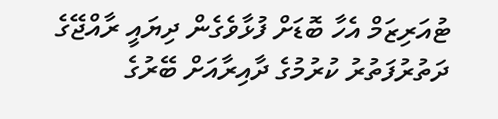ޓުއަރިޒަމް އެހާ ބޮޑަށް ފުޅާވެގެން ދިޔައީ ރާއްޖޭގެ ދަތުރުފަތުރު ކުރުމުގެ ދާއިރާއަށް ބޭރުގެ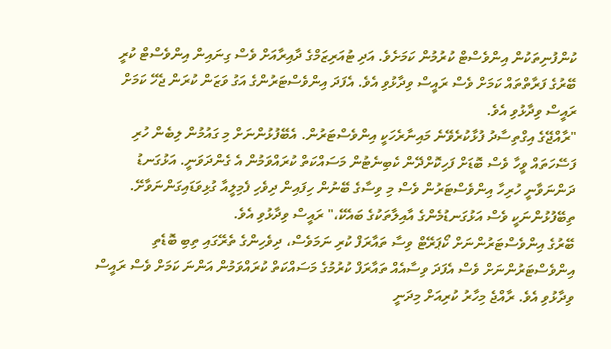ކުންފުނިތަކުން އިންވެސްޓް ކުރުމުން ކަމަށެވެ. އަދި ޓުއަރިޒަމްގެ ދާއިރާއަށް ވެސް ގިނައިން އިންވެސްޓް ކުރީ ބޭރުގެ ފަރާތްތައް ކަމަށް ވެސް ރައީސް ވިދާޅުވި އެވެ. އެފަދަ އިންވެސްޓަރުންގެ އަގު ވަޒަން ކުރަން ޖެހޭ ކަމަށް ރައީސް ވިދާޅުވި އެވެ.
"ރާއްޖޭގެ އިގްތިސާދު ފުޅާކުރެވޭނެ މައިނާރެހަކީ އިންވެސްޓަރުން. އެބޭފުޅުންނަށް މި ގައުމުން ލިބެން ހުރި ފަސޭހަތައް ވީހާ ވެސް ބޮޑަށް ފަހިކޮށްދޭން ކެބިނެޓުން މަސައްކަތް ކުރައްވަމުން އެ ގެންދަވަނީ. އަޅުގަނޑު ދަންނަވާނީ ހުރިހާ އިންވެސްޓަރުން ވެސް މި ވިސާގެ ބޭނުން ހިފައިން ދިވެހި ފެމިލީއާ ގުޅިވަޑައިގަންނަވާށޭ. ތިބޭފުޅުންނަކީ ވެސް އަޅުގަނޑުމެންގެ އާއިލާތަކުގެ ބައެކޭ،" ރައީސް ވިދާޅުވި އެވެ.
ބޭރުގެ އިންވެސްޓަރުންނަށް ކޯޕަރޭޓް ވިސާ ތައާރަފް ކުރި ނަމަވެސް، ދިވެހިންގެ ތެރޭގައި ތިބި ބޮޑެތި އިންވެސްޓަރުންނަށް ވެސް އެފަދަ ވިސާއެއް ތައާރަފް ކުރުމުގެ މަސައްކަތް ކުރައްވަމުން އަންނަ ކަމަށް ވެސް ރައީސް ވިދާޅުވި އެވެ. ރާއްޖެ މިހާރު ކުރިއަށް މިދަނީ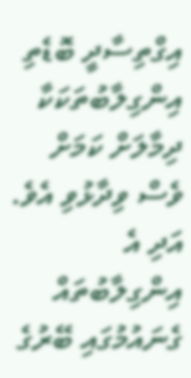އިގްތިސާދީ ބޮޑެތި އިންގިލާބުތަކަކާ ދިމާލަށް ކަމަށް ވެސް ވިދާޅުވި އެވެ. އަދި އެ އިންގިލާބުތައް ގެނައުމުގައި ބޭރުގެ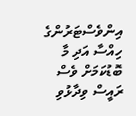އިންވެސްޓަރުންގެ ހިއްސާ އަދި މާ ބޮޑުކަމަށް ވެސް ރައީސް ވިދާޅުވި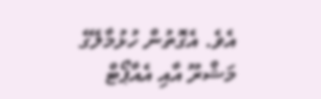އެވެ. އެގޮތުން ހުޅުމާލޭގެ މަޝްރޫ އާއި އެއާޕޯޓް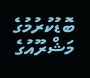ބޮޑުކުރުމުގެ މަޝްރޫއުގެ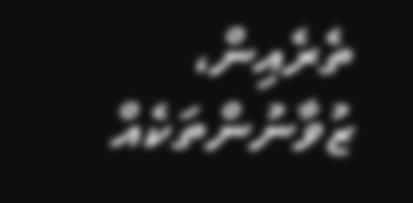ތެރެއިން، ޒުވާނުންތަކެއް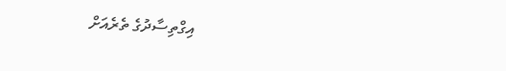އިގްތިސާދުގެ ތެރެއަށް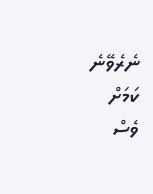ނެރެވޭނެ ކަމަށް ވެސް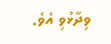ވިދާޅުވި އެވެ.